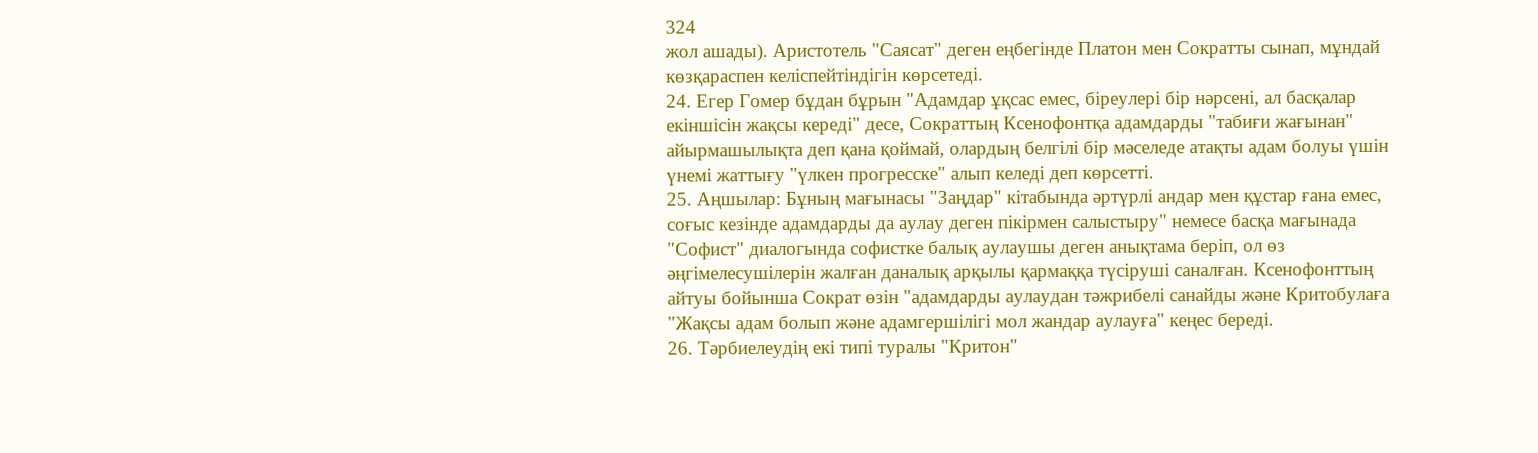324
жол ашады). Аристотель "Саясат" деген еңбегінде Платон мен Сократты сынап, мұндай
көзқараспен келіспейтіндігін көрсетеді.
24. Егер Гомер бұдан бұрын "Адамдар ұқсас емес, біреулері бір нәрсені, ал басқалар
екіншісін жақсы кереді" десе, Сократтың Ксенофонтқа адамдарды "табиғи жағынан"
айырмашылықта деп қана қоймай, олардың белгілі бір мәселеде атақты адам болуы үшін
үнемі жаттығу "үлкен прогресске" алып келеді деп көрсетті.
25. Аңшылар: Бұның мағынасы "Заңдар" кітабында әртүрлі андар мен құстар ғана емес,
соғыс кезінде адамдарды да аулау деген пікірмен салыстыру" немесе басқа мағынада
"Софист" диалогында софистке балық аулаушы деген анықтама беріп, ол өз
әңгімелесушілерін жалған даналық арқылы қармаққа түсіруші саналған. Ксенофонттың
айтуы бойынша Сократ өзін "адамдарды аулаудан тәжрибелі санайды және Критобулаға
"Жақсы адам болып және адамгершілігі мол жандар аулауға" кеңес береді.
26. Тәрбиелеудің екі типі туралы "Критон"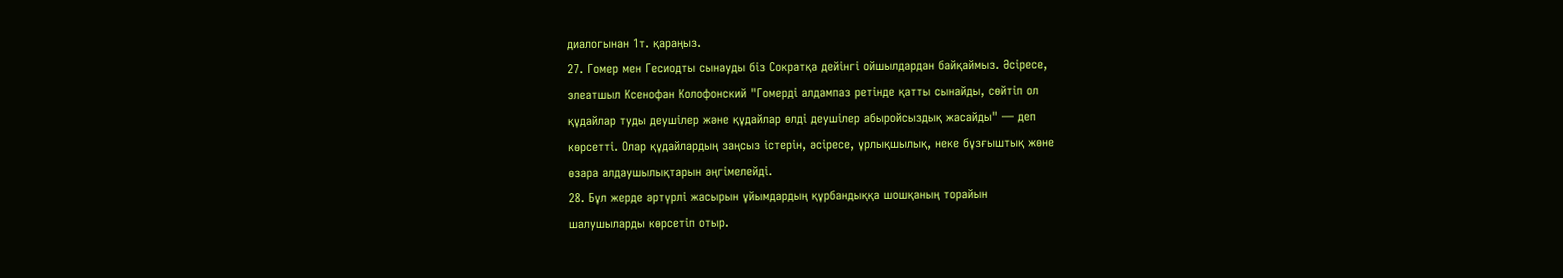диалогынан 1т. қараңыз.
27. Гомер мен Гесиодты сынауды біз Сократқа дейінгі ойшылдардан байқаймыз. Әсіресе,
элеатшыл Ксенофан Колофонский "Гомерді алдампаз ретінде қатты сынайды, сөйтіп ол
құдайлар туды деушілер және құдайлар өлді деушілер абыройсыздық жасайды" — деп
көрсетті. Олар құдайлардың заңсыз істерін, әсіресе, ұрлықшылық, неке бұзғыштық жөне
өзара алдаушылықтарын әңгімелейді.
28. Бұл жерде әртүрлі жасырын ұйымдардың құрбандыққа шошқаның торайын
шалушыларды көрсетіп отыр.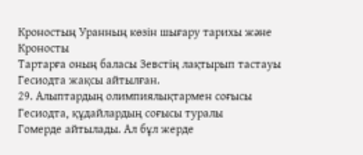Кроностың Уранның көзін шығару тарихы және Кроносты
Тартарға оның баласы Зевстің лақтырып тастауы Гесиодта жақсы айтылған.
29. Алыптардың олимпиялықтармен соғысы Гесиодта, құдайлардың соғысы туралы
Гомерде айтылады. Ал бұл жерде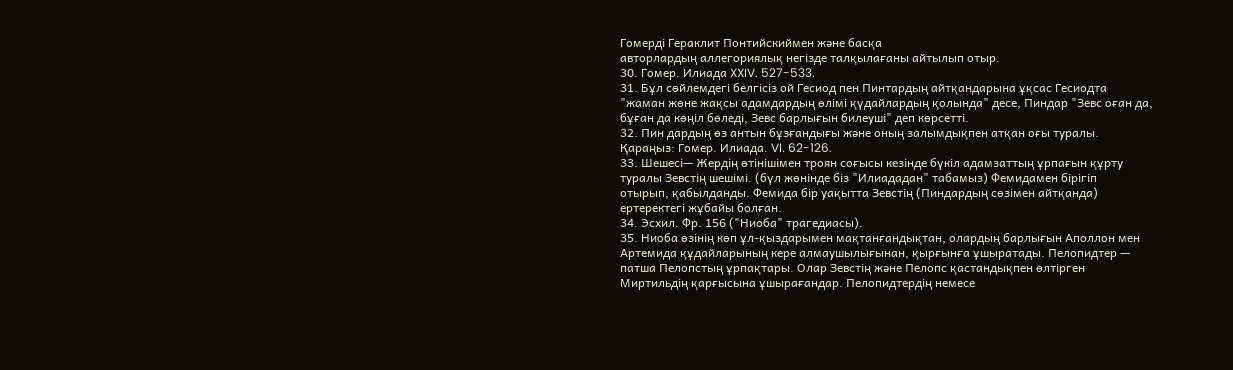Гомерді Гераклит Понтийскиймен және басқа
авторлардың аллегориялық негізде талқылағаны айтылып отыр.
30. Гомер. Илиада XXIV. 527-533.
31. Бұл сөйлемдегі белгісіз ой Гесиод пен Пинтардың айтқандарына ұқсас Гесиодта
"жаман жөне жақсы адамдардың өлімі қүдайлардың қолында" десе, Пиндар "Зевс оған да,
бұған да көңіл бөледі, Зевс барлығын билеуші" деп көрсетті.
32. Пин дардың өз антын бұзғандығы және оның залымдықпен атқан оғы туралы.
Қараңыз: Гомер. Илиада. VI. 62-126.
33. Шешесі— Жердің өтінішімен троян соғысы кезінде бүкіл адамзаттың ұрпағын құрту
туралы Зевстің шешімі. (бүл жөнінде біз "Илиададан" табамыз) Фемидамен бірігіп
отырып, қабылданды. Фемида бір уақытта Зевстің (Пиндардың сөзімен айтқанда)
ертеректегі жұбайы болған.
34. Эсхил. Фр. 156 ("Ниоба" трагедиасы).
35. Ниоба өзінің көп ұл-қыздарымен мақтанғандықтан, олардың барлығын Аполлон мен
Артемида құдайларының кере алмаушылығынан, қырғынға ұшыратады. Пелопидтер —
патша Пелопстың ұрпақтары. Олар Зевстің және Пелопс қастандықпен өлтірген
Миртильдің қарғысына ұшырағандар. Пелопидтердің немесе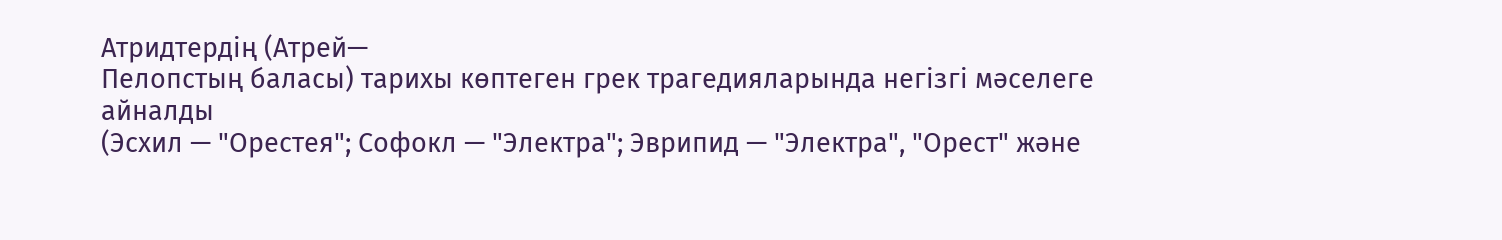Атридтердің (Атрей—
Пелопстың баласы) тарихы көптеген грек трагедияларында негізгі мәселеге айналды
(Эсхил — "Орестея"; Софокл — "Электра"; Эврипид — "Электра", "Орест" және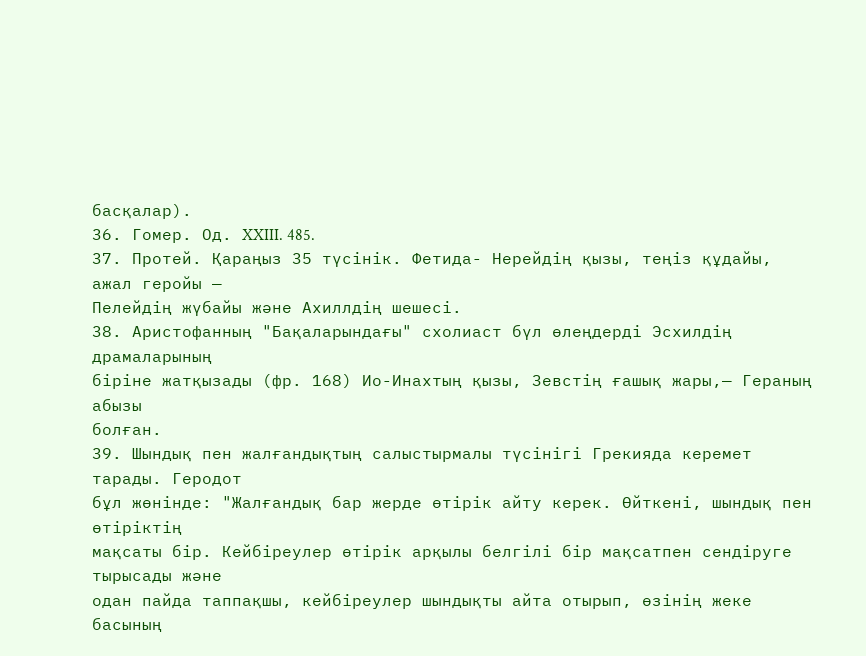басқалар).
36. Гомер. Од. XXIII. 485.
37. Протей. Қараңыз 35 түсінік. Фетида- Нерейдің қызы, теңіз құдайы, ажал геройы —
Пелейдің жүбайы және Ахиллдің шешесі.
38. Аристофанның "Бақаларындағы" схолиаст бүл өлеңдерді Эсхилдің драмаларының
біріне жатқызады (фр. 168) Ио-Инахтың қызы, Зевстің ғашық жары,— Гераның абызы
болған.
39. Шындық пен жалғандықтың салыстырмалы түсінігі Грекияда керемет тарады. Геродот
бұл жөнінде: "Жалғандық бар жерде өтірік айту керек. Өйткені, шындық пен өтіріктің
мақсаты бір. Кейбіреулер өтірік арқылы белгілі бір мақсатпен сендіруге тырысады және
одан пайда таппақшы, кейбіреулер шындықты айта отырып, өзінің жеке басының